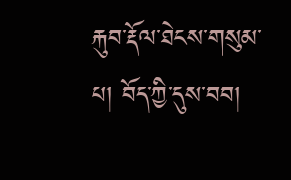རྐུབ་རྡོལ་ཐེངས་གསུམ་པ། བོད་ཀྱི་དུས་བབ།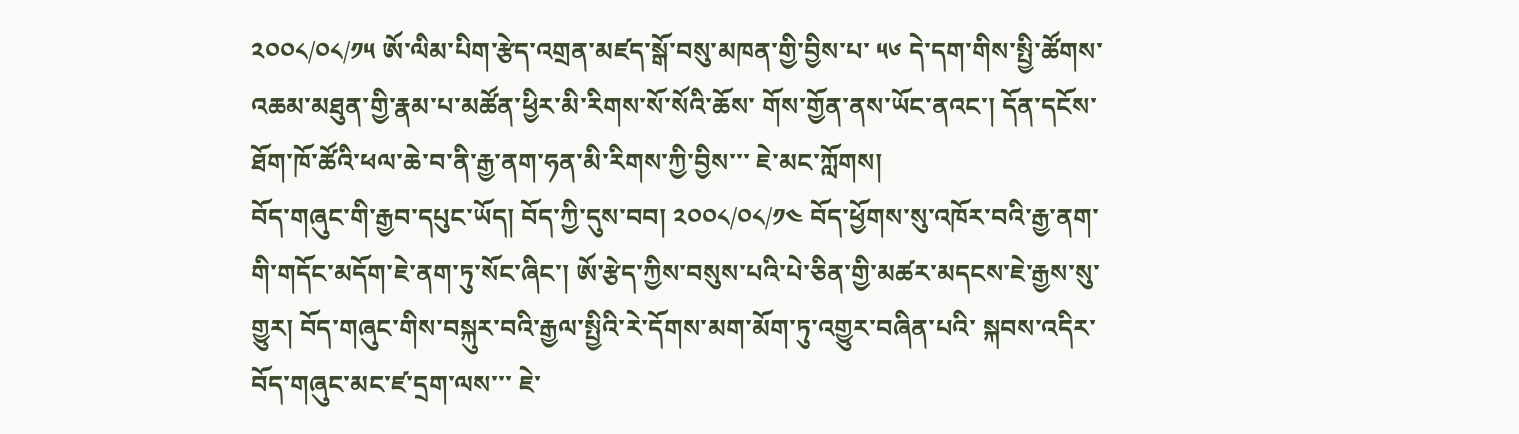༢༠༠༨/༠༨/༡༥ ཨོ་ལིམ་པིག་རྩེད་འགྲན་མཛད་སྒོ་བསུ་མཁན་གྱི་བྱིས་པ་ ༥༦ དེ་དག་གིས་སྤྱི་ཚོགས་འཆམ་མཐུན་གྱི་རྣམ་པ་མཚོན་ཕྱིར་མི་རིགས་སོ་སོའི་ཆོས་ གོས་གྱོན་ནས་ཡོང་ནའང་། དོན་དངོས་ཐོག་ཁོ་ཚོའི་ཕལ་ཆེ་བ་ནི་རྒྱ་ནག་ཧན་མི་རིགས་ཀྱི་བྱིས་་་ ཇེ་མང་ཀློགས།
བོད་གཞུང་གི་རྒྱབ་དཔུང་ཡོད། བོད་ཀྱི་དུས་བབ། ༢༠༠༨/༠༨/༡༤ བོད་ཕྱོགས་སུ་འཁོར་བའི་རྒྱ་ནག་གི་གདོང་མདོག་ཇེ་ནག་ཏུ་སོང་ཞིང་། ཨོ་རྩེད་ཀྱིས་བསུས་པའི་པེ་ཅིན་གྱི་མཚར་མདངས་ཇེ་རྒྱས་སུ་གྱུར། བོད་གཞུང་གིས་བསྐུར་བའི་རྒྱལ་སྤྱིའི་རེ་དོགས་མག་མོག་ཏུ་འགྱུར་བཞིན་པའི་ སྐབས་འདིར་བོད་གཞུང་མང་ཛ་དྲག་ལས་་་ ཇེ་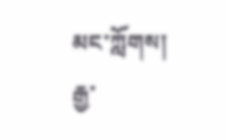མང་ཀློགས།
རྒྱ་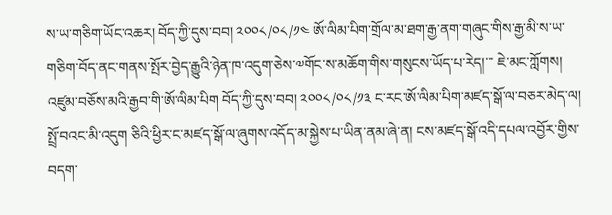ས་ཡ་གཅིག་ཡོང་འཆར། བོད་ཀྱི་དུས་བབ། ༢༠༠༨/༠༨/༡༤ ཨོ་ལིམ་པིག་གྲོལ་མ་ཐག་རྒྱ་ནག་གཞུང་གིས་རྒྱ་མི་ས་ཡ་གཅིག་བོད་ནང་གནས་སྤོར་བྱེད་རྒྱུའི་ཉེན་ཁ་འདུག་ཅེས་༧གོང་ས་མཆོག་གིས་གསུངས་ཡོད་པ་རེད།་་་ ཇེ་མང་ཀློགས།
འཛུམ་བཅོས་མའི་རྒྱབ་གི་ཨོ་ལིམ་པིག བོད་ཀྱི་དུས་བབ། ༢༠༠༨/༠༨/༡༣ ང་རང་ཨོ་ལིམ་པིག་མཛད་སྒོ་ལ་བཅར་མེད་ལ། སྤྲོ་བའང་མི་འདུག ཅིའི་ཕྱིར་ང་མཛད་སྒོ་ལ་ཞུགས་འདོད་མ་སྐྱེས་པ་ཡིན་ནམ་ཞེ་ན། ངས་མཛད་སྒོ་འདི་དཔལ་འབྱོར་གྱིས་བདག་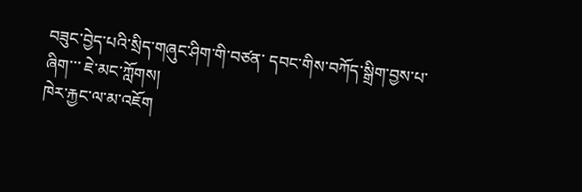བཟུང་བྱེད་པའི་སྲིད་གཞུང་ཤིག་གི་བཙན་ དབང་གིས་བཀོད་སྒྲིག་བྱས་པ་ཞིག་་་ ཇེ་མང་ཀློགས།
ཁེར་རྐྱང་ལ་མ་འཇོག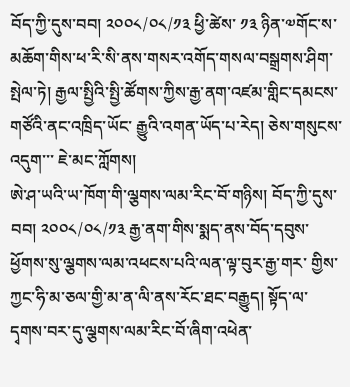བོད་ཀྱི་དུས་བབ། ༢༠༠༨/༠༨/༡༣ ཕྱི་ཚེས་ ༡༣ ཉིན་༧གོང་ས་མཆོག་གིས་ཕ་རི་སི་ནས་གསར་འགོད་གསལ་བསྒྲགས་ཤིག་སྤེལ་ཏེ། རྒྱལ་སྤྱིའི་སྤྱི་ཚོགས་ཀྱིས་རྒྱ་ནག་འཛམ་གླིང་དམངས་གཙོའི་ནང་འཁྲིད་ཡོང་ རྒྱུའི་འགན་ཡོད་པ་རེད། ཅེས་གསུངས་འདུག་་་ ཇེ་མང་ཀློགས།
ཨེ་ཤ་ཡའི་ཡ་ཁོག་གི་ལྕགས་ལམ་རིང་བོ་གཉིས། བོད་ཀྱི་དུས་བབ། ༢༠༠༨/༠༨/༡༣ རྒྱ་ནག་གིས་སྨད་ནས་བོད་དབུས་ཕྱོགས་སུ་ལྕགས་ལམ་འཕངས་པའི་ལན་ལྟ་བུར་རྒྱ་གར་ གྱིས་ཀྱང་ཧི་མ་ཅལ་གྱི་མ་ན་ལི་ནས་རོང་ཐང་བརྒྱུད། སྟོད་ལ་དྭགས་བར་དུ་ལྕགས་ལམ་རིང་བོ་ཞིག་འཕེན་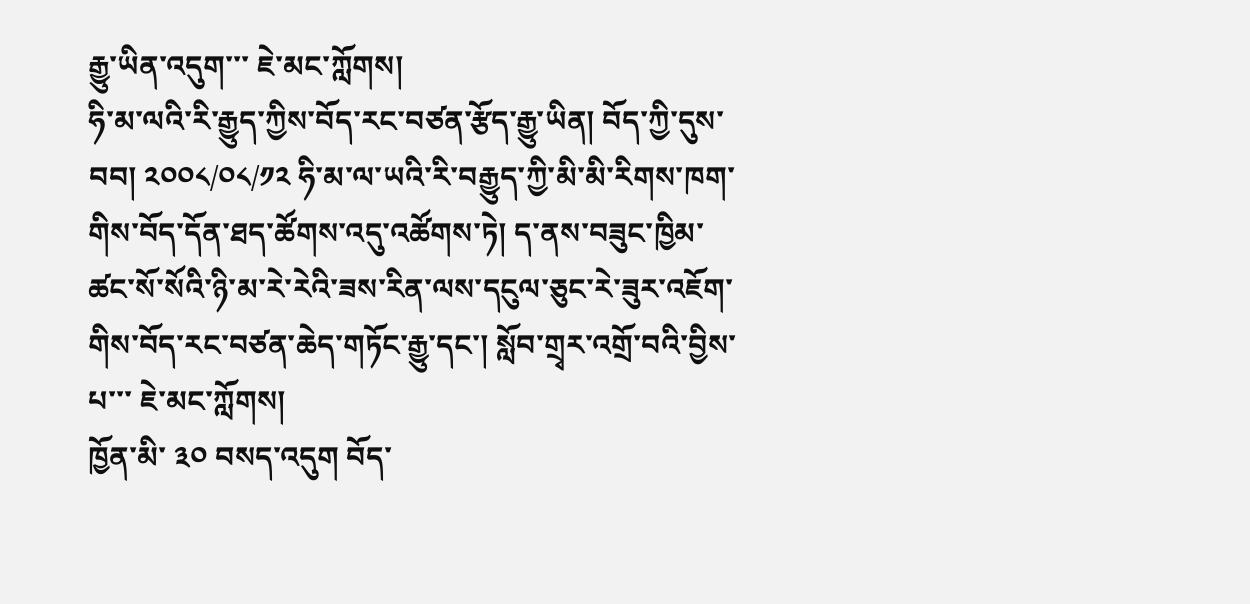རྒྱུ་ཡིན་འདུག་་་ ཇེ་མང་ཀློགས།
ཧི་མ་ལའི་རི་རྒྱུད་ཀྱིས་བོད་རང་བཙན་རྩོད་རྒྱུ་ཡིན། བོད་ཀྱི་དུས་བབ། ༢༠༠༨/༠༨/༡༢ ཧི་མ་ལ་ཡའི་རི་བརྒྱུད་ཀྱི་མི་མི་རིགས་ཁག་གིས་བོད་དོན་ཐད་ཚོགས་འདུ་འཚོགས་ཏེ། ད་ནས་བཟུང་ཁྱིམ་ཚང་སོ་སོའི་ཉི་མ་རེ་རེའི་ཟས་རིན་ལས་དངུལ་ཅུང་རེ་ཟུར་འཇོག་ གིས་བོད་རང་བཙན་ཆེད་གཏོང་རྒྱུ་དང་། སློབ་གྲྭར་འགྲོ་བའི་བྱིས་པ་་་ ཇེ་མང་ཀློགས།
ཁྱོན་མི་ ༣༠ བསད་འདུག བོད་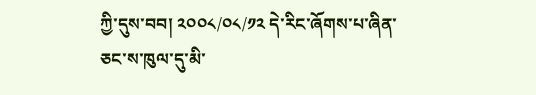ཀྱི་དུས་བབ། ༢༠༠༨/༠༨/༡༢ དེ་རིང་ཞོགས་པ་ཞིན་ཅང་ས་ཁུལ་དུ་མི་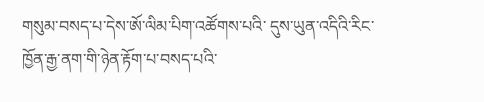གསུམ་བསད་པ་དེས་ཨོ་ལིམ་པིག་འཚོགས་པའི་ དུས་ཡུན་འདིའི་རིང་ཁྱོན་རྒྱ་ནག་གི་ཉེན་རྟོག་པ་བསད་པའི་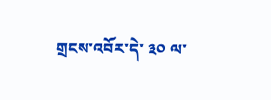གྲངས་འབོར་དེ་ ༣༠ ལ་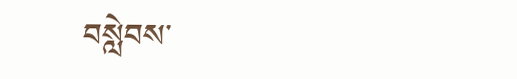བསླེབས་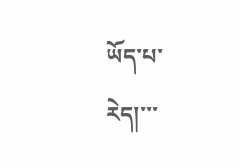ཡོད་པ་རེད།་་་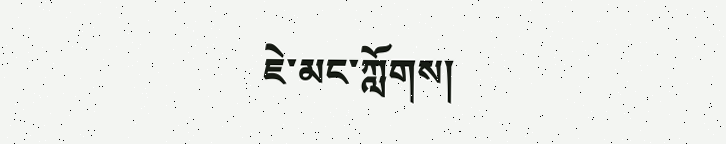ཇེ་མང་ཀློགས།